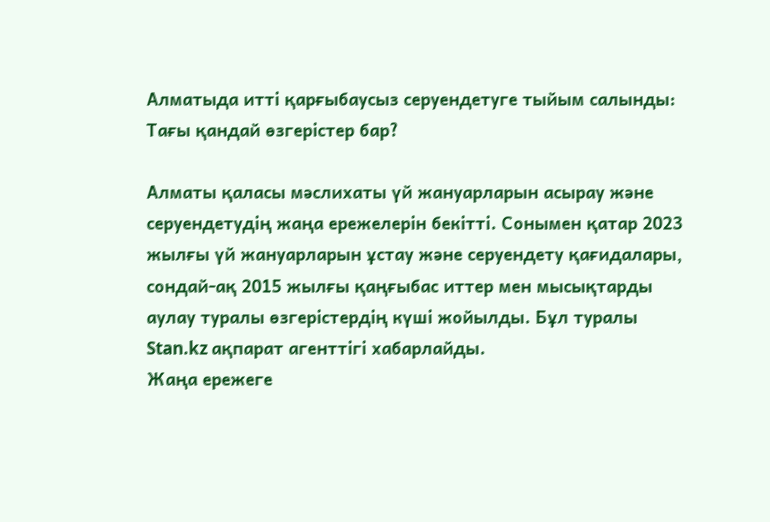Алматыда итті қарғыбаусыз серуендетуге тыйым салынды: Тағы қандай өзгерістер бар?

Алматы қаласы мәслихаты үй жануарларын асырау және серуендетудің жаңа ережелерін бекітті. Сонымен қатар 2023 жылғы үй жануарларын ұстау және серуендету қағидалары, сондай-ақ 2015 жылғы қаңғыбас иттер мен мысықтарды аулау туралы өзгерістердің күші жойылды. Бұл туралы Stan.kz ақпарат агенттігі хабарлайды.
Жаңа ережеге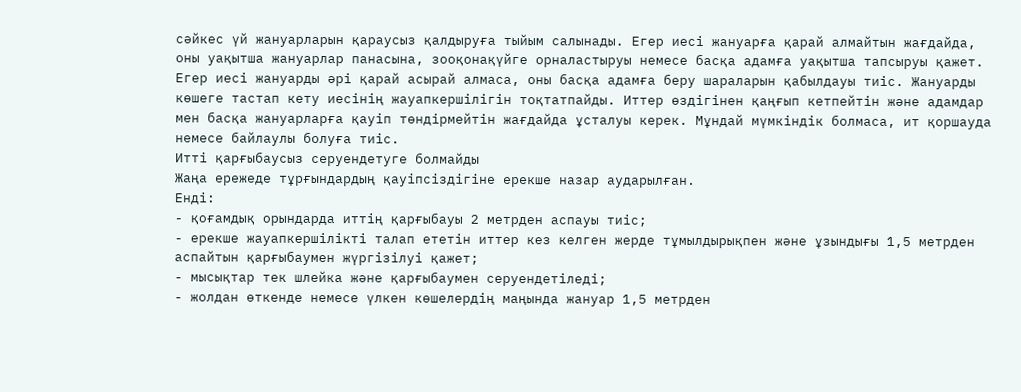сәйкес үй жануарларын қараусыз қалдыруға тыйым салынады. Егер иесі жануарға қарай алмайтын жағдайда, оны уақытша жануарлар панасына, зооқонақүйге орналастыруы немесе басқа адамға уақытша тапсыруы қажет.
Егер иесі жануарды әрі қарай асырай алмаса, оны басқа адамға беру шараларын қабылдауы тиіс. Жануарды көшеге тастап кету иесінің жауапкершілігін тоқтатпайды. Иттер өздігінен қаңғып кетпейтін және адамдар мен басқа жануарларға қауіп төндірмейтін жағдайда ұсталуы керек. Мұндай мүмкіндік болмаса, ит қоршауда немесе байлаулы болуға тиіс.
Итті қарғыбаусыз серуендетуге болмайды
Жаңа ережеде тұрғындардың қауіпсіздігіне ерекше назар аударылған.
Енді:
- қоғамдық орындарда иттің қарғыбауы 2 метрден аспауы тиіс;
- ерекше жауапкершілікті талап ететін иттер кез келген жерде тұмылдырықпен және ұзындығы 1,5 метрден аспайтын қарғыбаумен жүргізілуі қажет;
- мысықтар тек шлейка және қарғыбаумен серуендетіледі;
- жолдан өткенде немесе үлкен көшелердің маңында жануар 1,5 метрден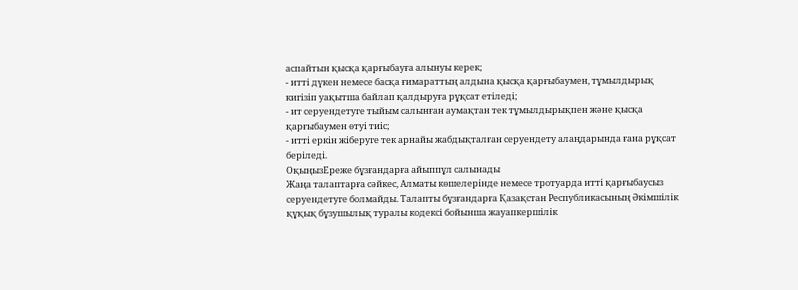аспайтын қысқа қарғыбауға алынуы керек;
- итті дүкен немесе басқа ғимараттың алдына қысқа қарғыбаумен, тұмылдырық кигізіп уақытша байлап қалдыруға рұқсат етіледі;
- ит серуендетуге тыйым салынған аумақтан тек тұмылдырықпен және қысқа қарғыбаумен өтуі тиіс;
- итті еркін жіберуге тек арнайы жабдықталған серуендету алаңдарында ғана рұқсат беріледі.
ОқыңызЕреже бұзғандарға айыппұл салынады
Жаңа талаптарға сәйкес, Алматы көшелерінде немесе тротуарда итті қарғыбаусыз серуендетуге болмайды. Талапты бұзғандарға Қазақстан Республикасының Әкімшілік құқық бұзушылық туралы кодексі бойынша жауапкершілік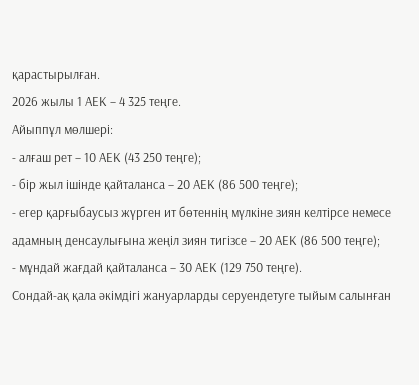қарастырылған.
2026 жылы 1 АЕК – 4 325 теңге.
Айыппұл мөлшері:
- алғаш рет – 10 АЕК (43 250 теңге);
- бір жыл ішінде қайталанса – 20 АЕК (86 500 теңге);
- егер қарғыбаусыз жүрген ит бөтеннің мүлкіне зиян келтірсе немесе адамның денсаулығына жеңіл зиян тигізсе – 20 АЕК (86 500 теңге);
- мұндай жағдай қайталанса – 30 АЕК (129 750 теңге).
Сондай-ақ қала әкімдігі жануарларды серуендетуге тыйым салынған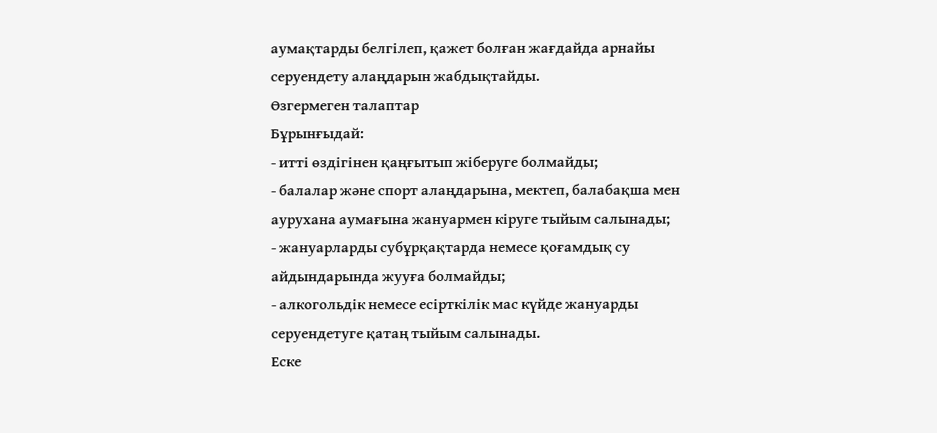аумақтарды белгілеп, қажет болған жағдайда арнайы серуендету алаңдарын жабдықтайды.
Өзгермеген талаптар
Бұрынғыдай:
- итті өздігінен қаңғытып жіберуге болмайды;
- балалар және спорт алаңдарына, мектеп, балабақша мен аурухана аумағына жануармен кіруге тыйым салынады;
- жануарларды субұрқақтарда немесе қоғамдық су айдындарында жууға болмайды;
- алкогольдік немесе есірткілік мас күйде жануарды серуендетуге қатаң тыйым салынады.
Еске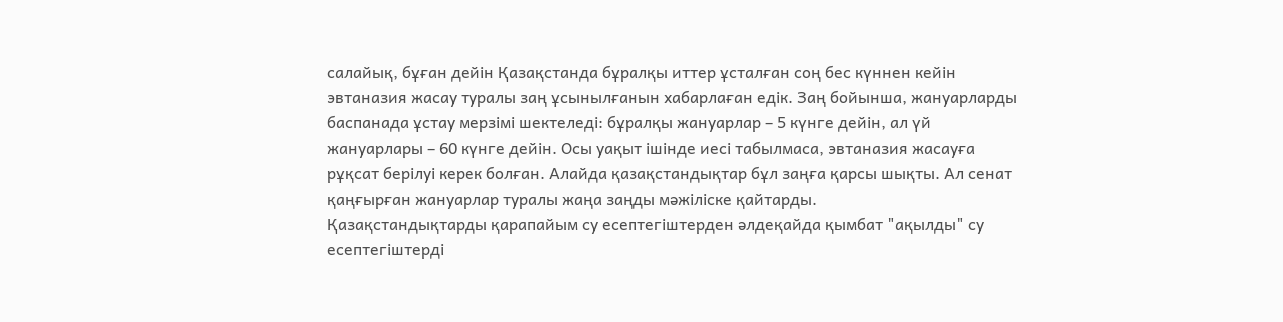салайық, бұған дейін Қазақстанда бұралқы иттер ұсталған соң бес күннен кейін эвтаназия жасау туралы заң ұсынылғанын хабарлаған едік. Заң бойынша, жануарларды баспанада ұстау мерзімі шектеледі: бұралқы жануарлар – 5 күнге дейін, ал үй жануарлары – 60 күнге дейін. Осы уақыт ішінде иесі табылмаса, эвтаназия жасауға рұқсат берілуі керек болған. Алайда қазақстандықтар бұл заңға қарсы шықты. Ал cенат қаңғырған жануарлар туралы жаңа заңды мәжіліске қайтарды.
Қазақстандықтарды қарапайым су есептегіштерден әлдеқайда қымбат "ақылды" су есептегіштерді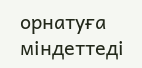орнатуға міндеттеді